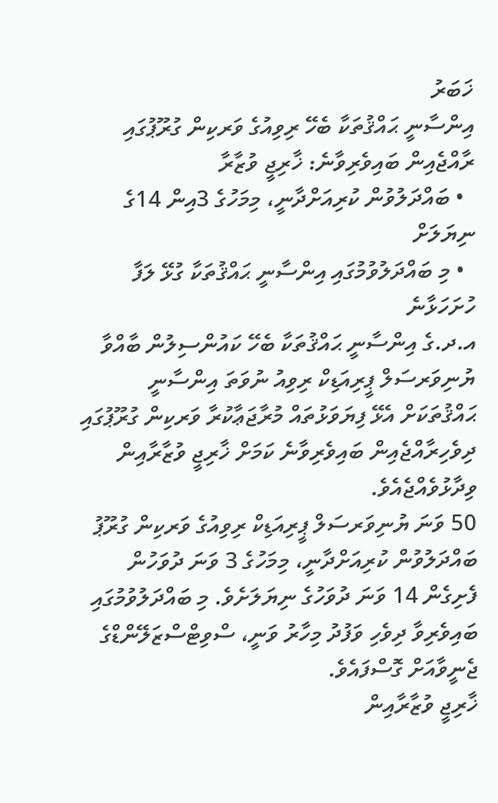ޚަބަރު
އިންސާނީ ޙައްޤުތަކާ ބެހޭ ރިވިއުގެ ވަރކިން ގުރޫޕުގައި ރާއްޖެއިން ބައިވެރިވާނެ: ޚާރިޖީ ވުޒާރާ
  • ބައްދަލުވުން ކުރިއަށްދާނީ، މިމަހުގެ 3އިން 14ގެ ނިޔަލަށް
  • މި ބައްދަލުވުމުގައި އިންސާނީ ޙައްޤުތަކާ ގުޅޭ ލަފާ ހުށަހަޅާނެ
އ.ދ.ގެ އިންސާނީ ޙައްޤުތަކާ ބެހޭ ކައުންސިލުން ބާއްވާ ޔުނިވަރސަލް ޕީރިއަޑިކް ރިވިއު ނުވަތަ އިންސާނީ ޙައްޤުތަކަށް އެޅޭ ފިޔަވަޅުތައް މުރާޖަޢާކުރާ ވަރކިން ގުރޫޕުގައި ދިވެހިރާއްޖެއިން ބައިވެރިވާނެ ކަމަށް ޚާރިޖީ ވުޒާރާއިން ވިދާޅުވެއްޖެއެވެ.
50 ވަނަ ޔުނިވަރސަލް ޕީރިއަޑިކް ރިވިއުގެ ވަރކިން ގުރޫޕު ބައްދަލުވުން ކުރިއަށްދާނީ، މިމަހުގެ 3 ވަނަ ދުވަހުން ފެށިގެން 14 ވަނަ ދުވަހުގެ ނިޔަލަށެވެ. މި ބައްދަލުވުމުގައި ބައިވެރިވާ ދިވެހި ވަފުދު މިހާރު ވަނީ، ސްވިޓްސްޒަލޭންޑްގެ ޖެނީވާއަށް ގޮސްފައެވެ.
ޚާރިޖީ ވުޒާރާއިން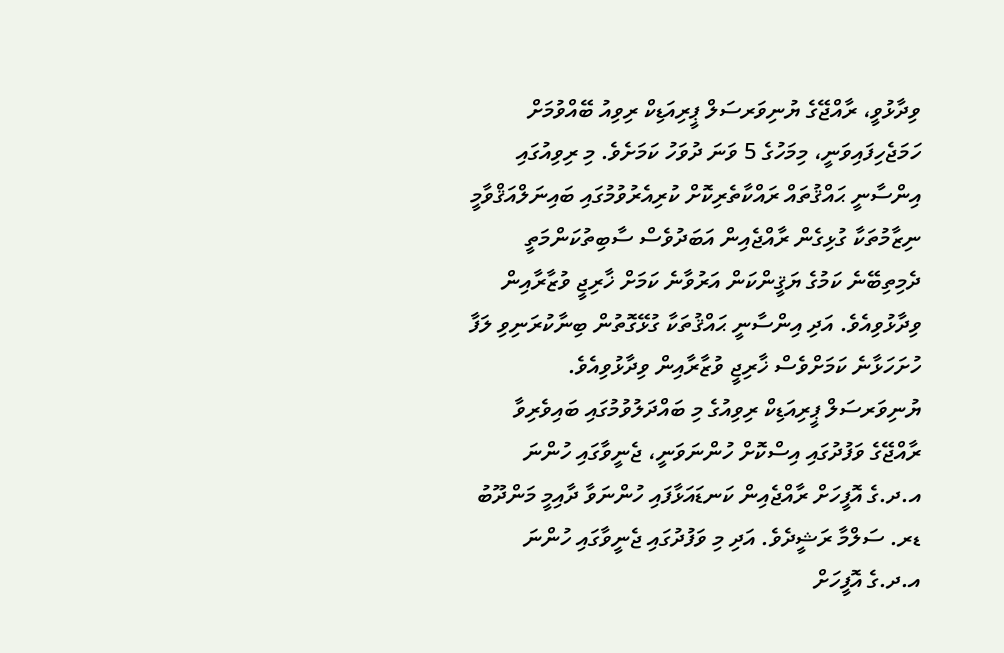ވިދާޅުވީ، ރާއްޖޭގެ ޔުނިވަރސަލް ޕީރިއަޑިކް ރިވިއު ބޭއްވުމަށް ހަމަޖެހިފައިވަނީ، މިމަހުގެ 5 ވަނަ ދުވަހު ކަމަށެވެ. މި ރިވިއުގައި އިންސާނީ ޙައްޤުތައް ރައްކާތެރިކޮށް ކުރިއެރުވުމުގައި ބައިނަލްއަޤްވާމީ ނިޒާމުތަކާ ގުޅިގެން ރާއްޖެއިން އަބަދުވެސް ސާބިތުކަންމަތީ ދެމިތިބޭނެ ކަމުގެ ޔަޤީންކަން އަރުވާނެ ކަމަށް ޚާރިޖީ ވުޒާރާއިން ވިދާޅުވިއެވެ. އަދި އިންސާނީ ޙައްޤުތަކާ ގުޅޭގޮތުން ބިނާކުރަނިވި ލަފާ ހުށަހަޅާނެ ކަމަށްވެސް ޚާރިޖީ ވުޒާރާއިން ވިދާޅުވިއެވެ.
ޔުނިވަރސަލް ޕީރިއަޑިކް ރިވިއުގެ މި ބައްދަލުވުމުގައި ބައިވެރިވާ ރާއްޖޭގެ ވަފުދުގައި އިސްކޮށް ހުންނަވަނީ، ޖެނީވާގައި ހުންނަ އ.ދ.ގެ އޮފީހަށް ރާއްޖެއިން ކަނޑައަޅާފައި ހުންނަވާ ދާއިމީ މަންދޫބު ޑރ. ސަލްމާ ރަޝީދެވެ. އަދި މި ވަފުދުގައި ޖެނީވާގައި ހުންނަ އ.ދ.ގެ އޮފީހަށް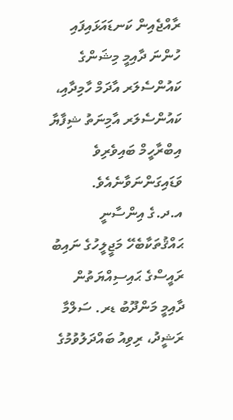ރާއްޖެއިން ކަނޑައަޅައިފައި ހުންނަ ދާއިމީ މިޝަންގެ ކައުންސެލަރ އާދަމް ހާމިދާއި، ކައުންސެލަރ އާމިނަތު ޝިފާޔާ އިބްރާހީމް ބައިވެރިވެ ވަޑައިގަންނަވާނެއެވެ.
އ.ދ.ގެ އިންސާނީ ޙައްޤުތަކާބެހޭ މަޖީލީހުގެ ނައިބު ރައީސްގެ ޙައިސިއްޔަތުން ދާއިމީ މަންދޫބު ޑރ. ސަލްމާ ރަޝީދު، ރިވިއު ބައްދަލުވުމުގެ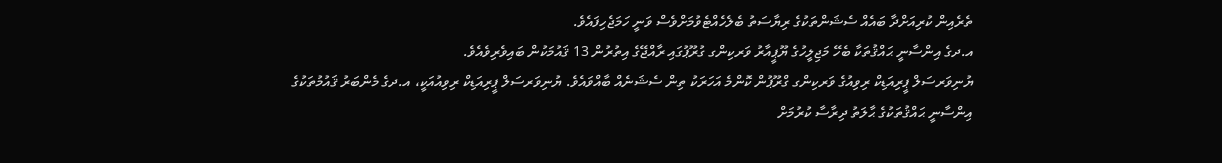ތެރެއިން ކުރިއަށްދާ ބައެއް ސެޝަންތަކުގެ ރިޔާސަތު ބެލެހެއްޓެވުމަށްވެސް ވަނީ ހަމަޖެހިފައެވެ.
އ.ދގެ އިންސާނީ ޙައްޤުތަކާ ބެހޭ މަޖިލީހުގެ ޔޫޕީއާރު ވަރކިންގ ގުރޫޕުގައި ރާއްޖޭގެ އިތުރުން 13 ޤައުމަކުން ބައިވެރިވެއެވެ.
ޔުނިވަރސަލް ޕީރިއަޑިކް ރިވިއުގެ ވަރކިންގ ގްރޫޕުން ކޮންމެ އަހަރަކު ތިން ސެޝަނެއް ބާއްވައެވެ. ޔުނިވަރސަލް ޕީރިއަޑިކް ރިވިއުއަކީ، އ.ދގެ މެންބަރު ޤައުމުތަކުގެ އިންސާނީ ޙައްޤުތަކުގެ ޙާލަތު ދިރާސާ ކުރުމަށް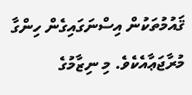ޤައުމުތަކުން އިސްނަގައިގެން ހިންގާ މުރާޖަޢާއެކެވެ. މި ނިޒާމުގެ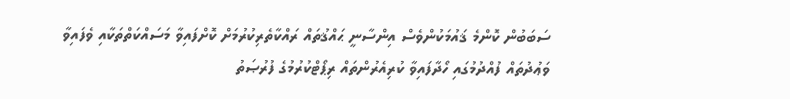ސަބަބުން ކޮންމެ ޤައުމަކުންވެސް އިންސާނީ ޙައްޤުތައް ރައްކާތެރިކުރުމަށް ކޮށްފައިވާ މަސައްކަތްތަކާއި ވެފައިވާ ވަޢުދުތައް ފުއްދުމުގައި ހޯދާފައިވާ ކުރިއެރުންތައް ރިޕޯޓްކުރުމުގެ ފުރުޞަތު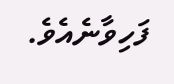ފަހިވާނެއެވެ.